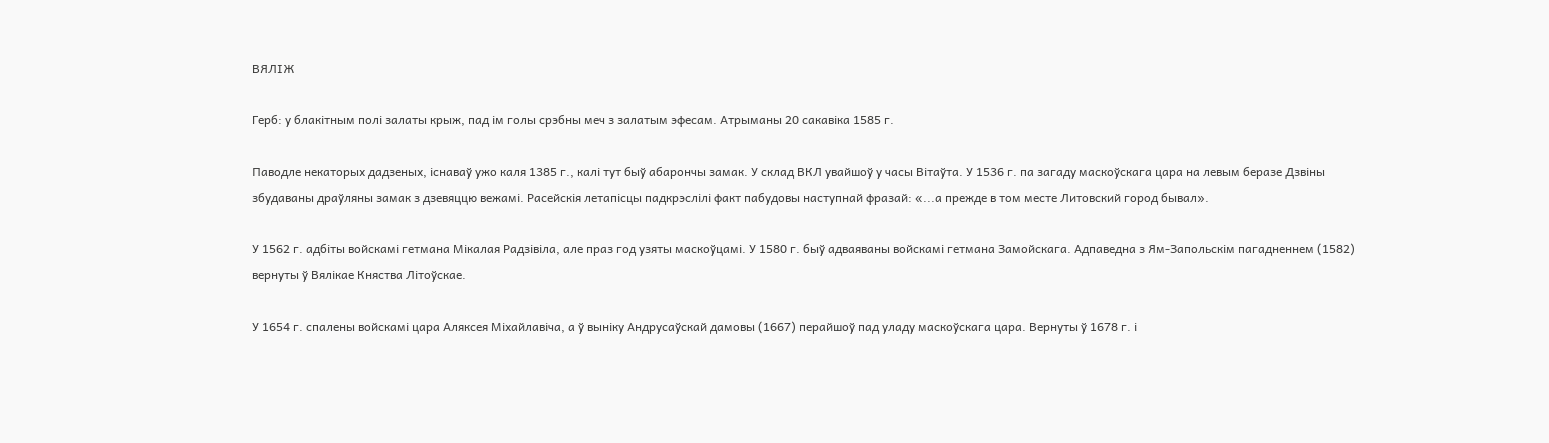ВЯЛІЖ

Герб: у блакітным полі залаты крыж, пад ім голы срэбны меч з залатым эфесам. Атрыманы 20 сакавіка 1585 г.

Паводле некаторых дадзеных, існаваў ужо каля 1385 г., калі тут быў абарончы замак. У склад ВКЛ увайшоў у часы Вітаўта. У 1536 г. па загаду маскоўскага цара на левым беразе Дзвіны збудаваны драўляны замак з дзевяццю вежамі. Расейскія летапісцы падкрэслілі факт пабудовы наступнай фразай: «...а прежде в том месте Литовский город бывал».

У 1562 г. адбіты войскамі гетмана Мікалая Радзівіла, але праз год узяты маскоўцамі. У 1580 г. быў адваяваны войскамі гетмана Замойскага. Адпаведна з Ям-Запольскім пагадненнем (1582) вернуты ў Вялікае Княства Літоўскае.

У 1654 г. спалены войскамі цара Аляксея Міхайлавіча, а ў выніку Андрусаўскай дамовы (1667) перайшоў пад уладу маскоўскага цара. Вернуты ў 1678 г. і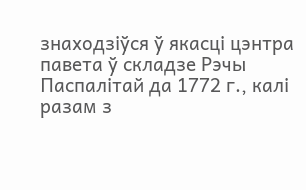знаходзіўся ў якасці цэнтра павета ў складзе Рэчы Паспалітай да 1772 г., калі разам з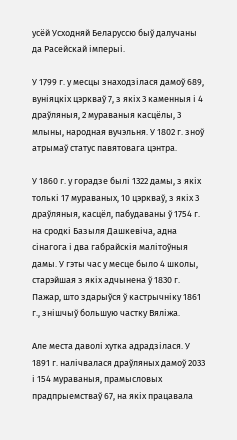усёй Усходняй Беларуссю быў далучаны да Расейскай імперыі.

У 1799 г. у месцы знаходзілася дамоў 689, вуніяцкіх цэркваў 7, з якіх 3 каменныя і 4 драўляныя, 2 мураваныя касцёлы, 3 млыны, народная вучэльня. У 1802 г. зноў атрымаў статус павятовага цэнтра.

У 1860 г. у горадзе былі 1322 дамы, з якіх толькі 17 мураваных, 10 цэркваў, з якіх 3 драўляныя, касцёл, пабудаваны ў 1754 г. на сродкі Базыля Дашкевіча, адна сінагога і два габрайскія малітоўныя дамы. У гэты час у месце было 4 школы, старэйшая з якіх адчынена ў 1830 г. Пажар, што здарыўся ў кастрычніку 1861 г., знішчыў большую частку Вяліжа.

Але места даволі хутка адрадзілася. У 1891 г. налічвалася драўляных дамоў 2033 і 154 мураваныя, прамысловых прадпрыемстваў 67, на якіх працавала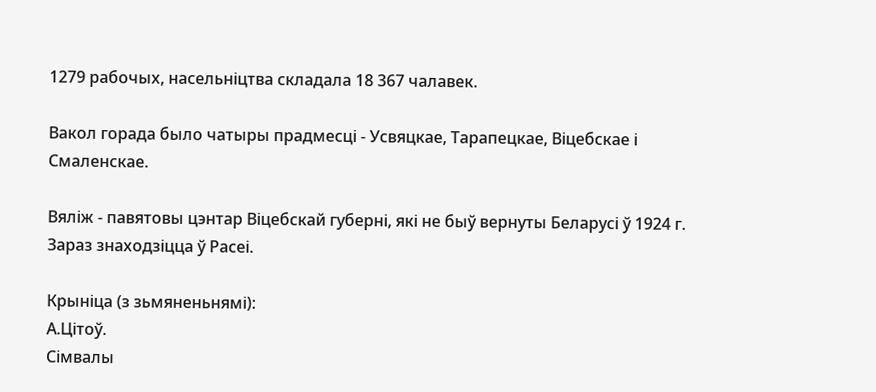1279 рабочых, насельніцтва складала 18 367 чалавек.

Вакол горада было чатыры прадмесці - Усвяцкае, Тарапецкае, Віцебскае і Смаленскае.

Вяліж - павятовы цэнтар Віцебскай губерні, які не быў вернуты Беларусі ў 1924 г. Зараз знаходзіцца ў Расеі.

Крыніца (з зьмяненьнямі):
А.Цітоў.
Сімвалы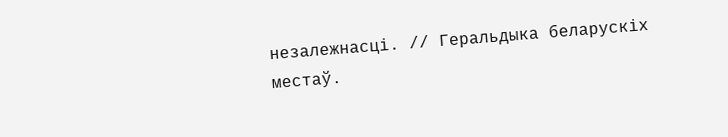незалежнасці. // Геральдыка беларускіх местаў.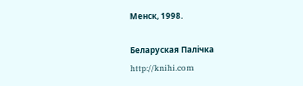Менск, 1998.

Беларуская Палічка
http://knihi.com